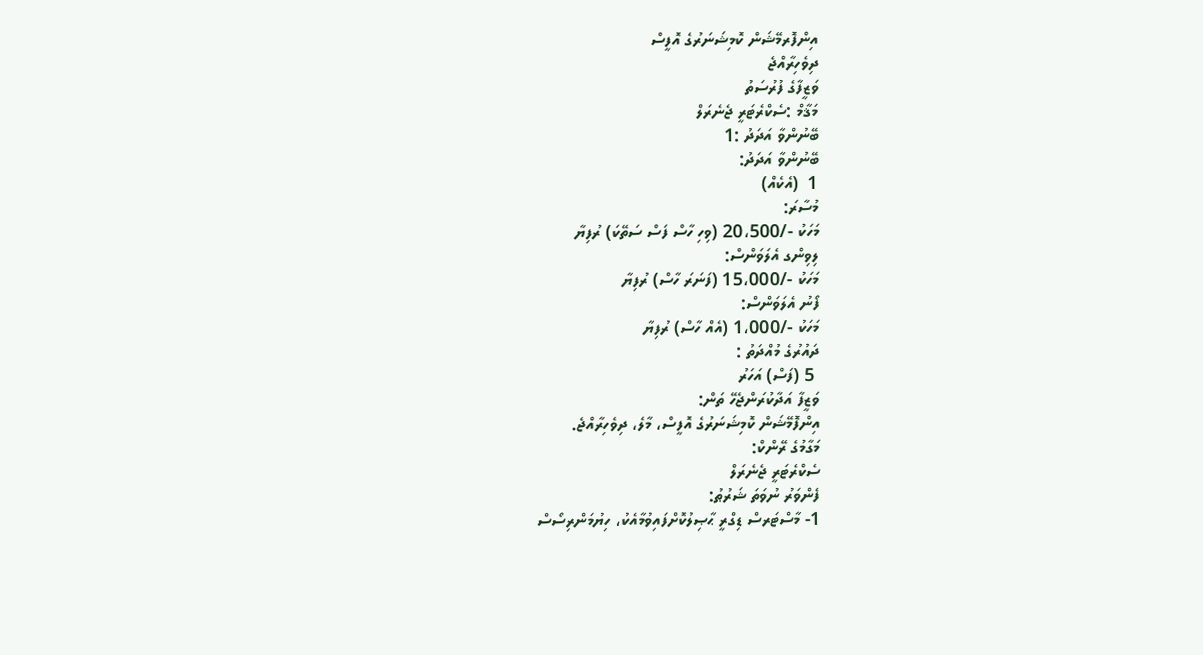އިންފޮރމޭޝަން ކޮމިޝަނަރުގެ އޮފީސް
ދިވެހިރާއްޖެ
ވަޒީފާގެ ފުރުސަތު
މަޤާމް :ސެކްރެޓަރީ ޖެނެރަލް
ބޭނުންވާ އަދަދު :1
ބޭނުންވާ އަދަދު:
1  (އެކެއް)
މުސާރަ:
މަހަކު -/20،500 (ވިހި ހާސް ފަސް ސަތޭކަ) ރުފިޔާ
ލިވިންގ އެލަވަންސް:
މަހަކު -/15،000 (ފަނަރަ ހާސް) ރުފިޔާ
ފޯނު އެލަވަންސް:
މަހަކު -/1،000 (އެއް ހާސް) ރުފިޔާ
ދައުރުގެ މުއްދަތު :
 5 (ފަސް) އަހަރު
ވަޒީފާ އަދާކުރަންޖެހޭ ތަން:
އިންފޮމޭޝަން ކޮމިޝަނަރުގެ އޮފީސް، މާލެ، ދިވެހިރާއްޖެ.
މަގާމުގެ ރޭންކް:
ސެކްރެޓަރީ ޖެނެރަލް
ފެންވަރު ނުވަތަ ޝަރުޠު:
1- މާސްޓަރސް ޑިގްރީ ޙާޞިލުކޮށްފައިވުމާއެކު، ހިޔުމަންރިސޯސް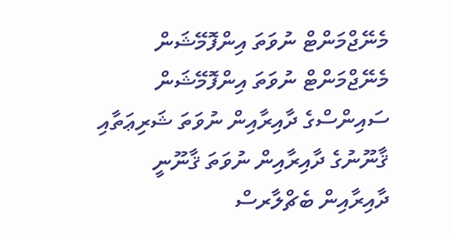މެނޭޖްމަންޓް ނުވަތަ އިންފޮމޭޝަން މެނޭޖްމަންޓް ނުވަތަ އިންފޮމޭޝަން ސައިންސްގެ ދާއިރާއިން ނުވަތަ ޝަރިޢަތާއި ޤާނޫނުގެ ދާއިރާއިން ނުވަތަ ޤާނޫނީ ދާއިރާއިން ބެޗްލާރސް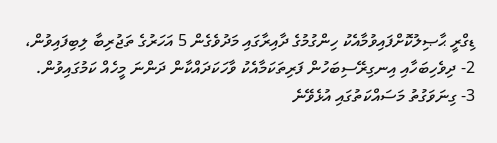ޑިގްރީ ޙާޞިލުކޮށްފައިވުމާއެކު ހިންގުމުގެ ދާއިރާގައި މަދުވެގެން 5 އަހަރުގެ ތަޖުރިބާ ލިބިފައިވުން،
2- ދިވެހިބަހާއި އިނގިރޭސިބަހުން ފަރިތަކަމާއެކު ވާހަކަދައްކާން ދަންނަ މީހެއް ކަމުގައިވުން.
3- ގިނަވަގުތު މަސައްކަތުގައި އުޅެވޭނެ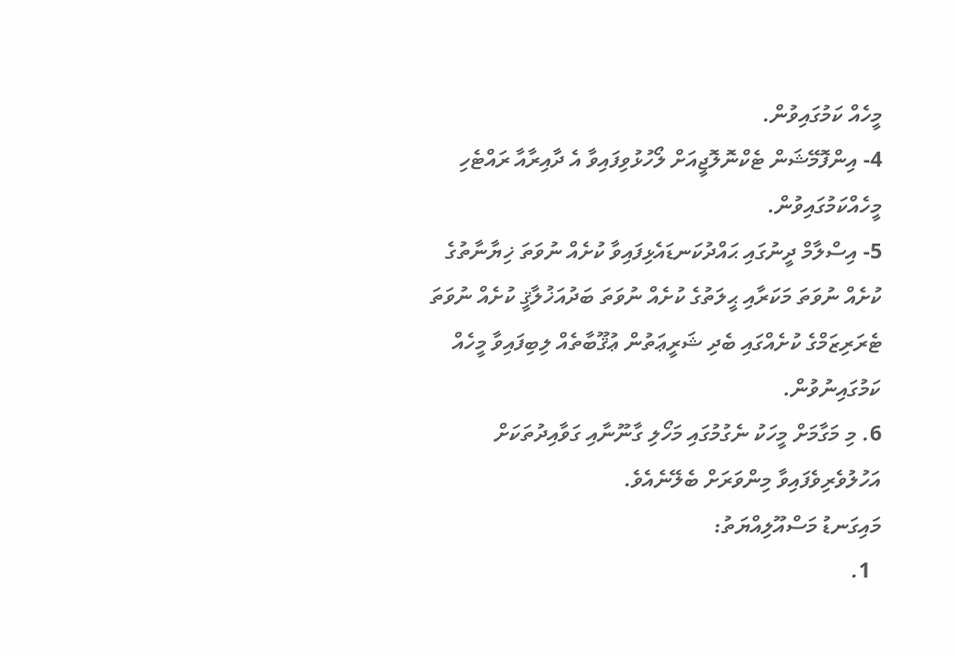މީހެއް ކަމުގައިވުން.
4- އިންފޮމޭޝަން ޓެކްނޮލޮޖީއަށް ލޯހުޅުވިފައިވާ އެ ދާއިރާއާ ރައްޓެހި މީހެއްކަމުގައިވުން.
5- އިސްލާމް ދީނުގައި ޙައްދުކަނޑައެޅިފައިވާ ކުށެއް ނުވަތަ ޚިޔާނާތުގެ ކުށެއް ނުވަތަ މަކަރާއި ޙީލަތުގެ ކުށެއް ނުވަތަ ބަދުއަޚުލާޤީ ކުށެއް ނުވަތަ ޓެރަރިޒަމްގެ ކުށެއްގައި ބެދި ޝަރީޢަތުން ޢުޤޫބާތެއް ލިބިފައިވާ މީހެއް ކަމުގައިނުވުން.
6. މި މަގާމަށް މީހަކު ނެގުމުގައި މަހޯލި ގާނޫނާއި ގަވާއިދުތަކަށް އަހުލުވެރިވެފައިވާ މިންވަރަށް ބެލޭނެއެވެ.
މައިގަނޑު މަސްއޫލިއްޔަތު:
  1.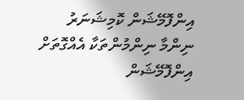އިންފޮމޭޝަން ކޮމިޝަނަރު ނިންމާ ނިންމުންތަކާ އެއްގޮތަށް އިންފޮމޭޝަން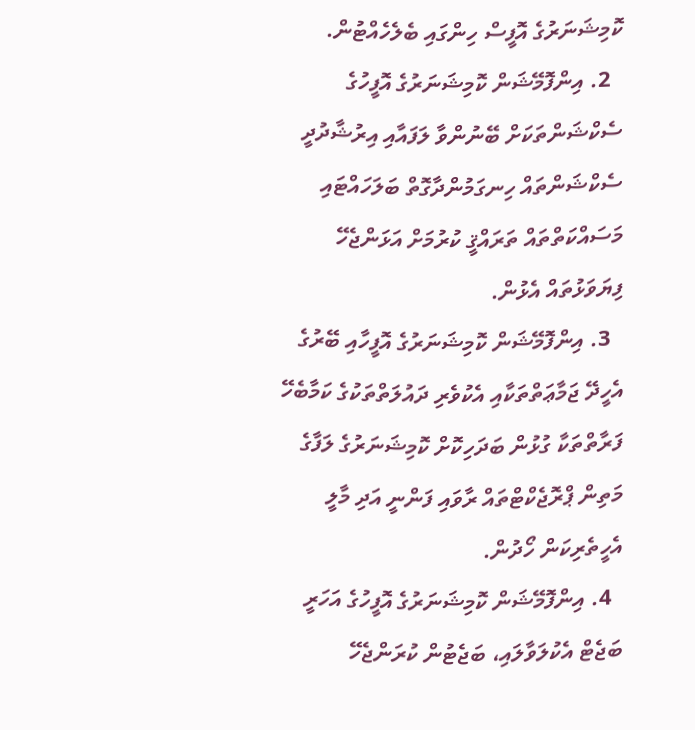ކޮމިޝަނަރުގެ އޮފީސް ހިންގައި ބެލެހެއްޓުން.
  2. އިންފޮމޭޝަން ކޮމިޝަނަރުގެ އޮފީހުގެ ސެކްޝަންތަކަށް ބޭނުންވާ ލަފައާއި އިރުޝާދުދީ ސެކްޝަންތައް ހިނގަމުންދާގޮތް ބަލަހައްޓައި މަސައްކަތްތައް ތަރައްޤީ ކުރުމަށް އަޅަންޖެހޭ ފިޔަވަޅުތައް އެޅުން.
  3. އިންފޮމޭޝަން ކޮމިޝަނަރުގެ އޮފީހާއި ބޭރުގެ އެހީދޭ ޖަމާޢަތްތަކާއި އެކުވެރި ދައުލަތްތަކުގެ ކަމާބެހޭ ފަރާތްތަކާ ގުޅުން ބަދަހިކޮށް ކޮމިޝަނަރުގެ ލަފާގެ މަތިން ޕްރޮޖެކްޓްތައް ރާވައި ފަންނީ އަދި މާލީ އެހީތެރިކަން ހޯދުން.
  4. އިންފޮމޭޝަން ކޮމިޝަނަރުގެ އޮފީހުގެ އަހަރީ ބަޖެޓް އެކުލަވާލައި، ބަޖެޓުން ކުރަންޖެހޭ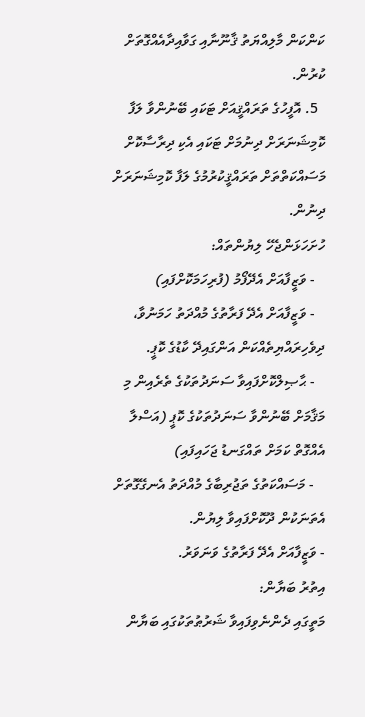ކަންކަން މާލިއްޔަތު ޤާނޫނާއި ގަވާއިދާއެއްގޮތަށް ކުރުން.
  5. އޮފީހުގެ ތަރައްޤީއަށް ޓަކައި ބޭނުންވާ ލަފާ ކޮމިޝަނަރަށް ދިނުމަށް ޓަކައި އެކި ދިރާސާކޮށް މަސައްކަތްތަށް ތަރައްޤީކުރުމުގެ ލަފާ ކޮމިޝަނަރަށް ދިނުން.
ހުށަހަޅަންޖެހޭ ލިޔުންތައް:
   - ވަޒީފާއަށް އެދޭފޯމު (ފުރިހަމަކޮށްފައި)
   - ވަޒީފާއަށް އެދޭ ފަރާތުގެ މުއްދަތު ހަމަނުވާ، ދިވެހިރައްޔިތެއްކަން އަންގައިދޭ ކާޑުގެ ކޮޕީ.
   - ޙާޞިލްކޮށްފައިވާ ސަނަދުތަކުގެ ތެރެއިން މި މަޤާމަށް ބޭނުންވާ ސަނަދުތަކުގެ ކޮޕީ (އަސްލާ އެއްގޮތް ކަމަށް ތައްގަނޑު ޖަހައިފައި)
   - މަސައްކަތުގެ ތަޖުރިބާގެ މުއްދަތު އެނގޭގޮތަށް އެތަނަކުން ދޫކޮށްފައިވާ ލިޔުން.
- ވަޒީފާއަށް އެދޭ ފަރާތުގެ ވަނަވަރު.
އިތުރު ބަޔާން:
މަތީގައި ދެންނެވިފައިވާ ޝަރުޠުތަކުގައި ބަޔާން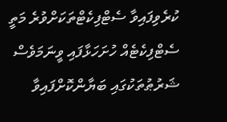ކުރެވިފައިވާ ސެޓްފިކެޓްތަކަށްވުރެ މަތީ ސެޓްފިކެޓެއް ހުށަހަޅާފައި ވީނަމަވެސް ޝަރުޠުތަކުގައި ބަޔާންކޮށްފައިވާ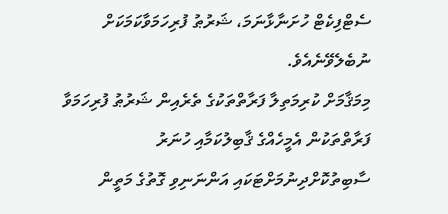ސެޓްފިކެޓް ހުށަނާޅާނަމަ، ޝަރުޠު ފުރިހަމަވާކަމަކަށް ނުބެލެވޭނެއެވެ.
މިމަޤާމަށް ކުރިމަތިލާ ފަރާތްތަކުގެ ތެރެއިން ޝަރުޠު ފުރިހަމަވާ ފަރާތްތަކުން އެމީހެއްގެ ޤާބިލުކަމާއި ހުނަރު ސާބިތުކޮށްދިނުމަށްޓަކައި އަންނަނިވި ގޮތުގެ މަތީން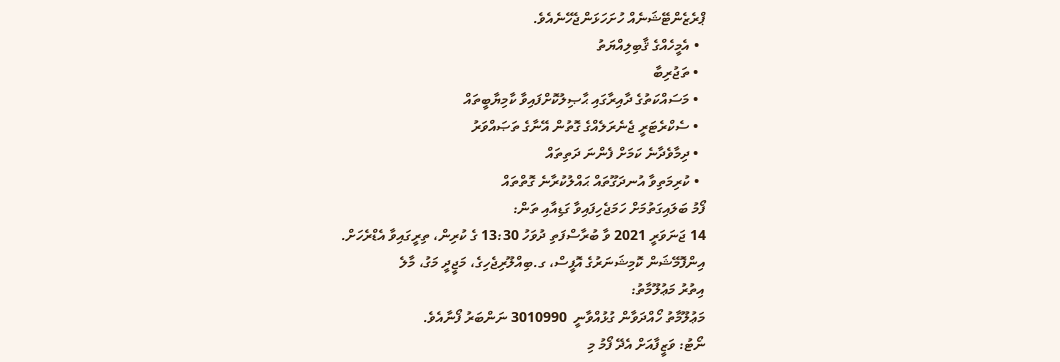ޕްރެޒެންޓޭޝަނެއް ހުށަހަޅަންޖެހޭނެއެވެ.
  • އެމީހެއްގެ ޤާބިލިއްޔަތު
  • ތަޖުރިބާ
  • މަސައްކަތުގެ ދާއިރާގައި ޙާޞިލުކޮށްފައިވާ ކާމިޔާބީތައް
  • ސެކްރެޓަރީ ޖެނެރަލެއްގެ ގޮތުން އޭނާގެ ތަޞައްވަރު
  • ދިމާވެދާނެ ކަމަށް ފެންނަ ދަތިތައް
  • ކުރިމަތިވާ އުނދަގޫތައް ޙައްލުކުރާނެ ގޮތްތައް
ފޯމު ބަލައިގަތުމަށް ހަމަޖެހިފައިވާ ގަޑިއާއި ތަން:
14 ޖަނަވަރީ 2021 ވާ ބުރާސްފަތި ދުވަހު 13:30 ގެ ކުރިން، ތިރީގައިވާ އެޑްރެހަށް.
އިންފޮމޭޝަން ކޮމިޝަނަރުގެ އޮފީސް، ގ.ބިއްލޫރިޖެހިގެ، މަޖީދީ މަގު، މާލެ
އިތުރު މަޢުލޫމާތު:
މަޢުލޫމާތު ހޯއްދަވާން ގުޅުއްވާނީ  3010990 ނަންބަރު ފޯނާއެވެ.
ނޯޓު: ވަޒީފާއަށް އެދޭ ފޯމު މި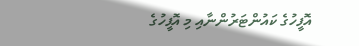އޮފީހުގެ ކައުންޓަރުންނާއި މި އޮފީހުގެ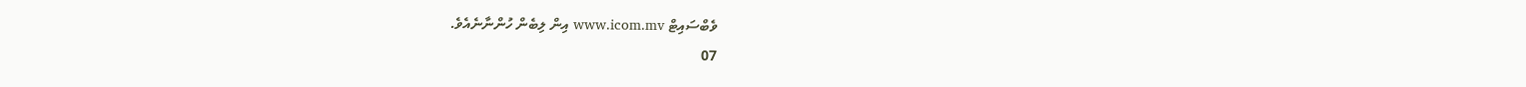ވެބްސައިޓް www.icom.mv އިން ލިބެން ހުންނާނެއެވެ.
07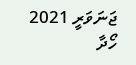ޖަނަވަރީ 2021
ހޯދާ